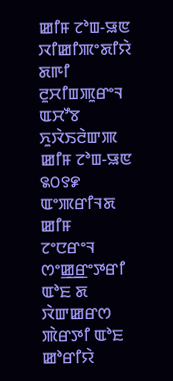ꯀꯤꯝ ꯖꯣꯡ-ꯎꯟ
ꯋꯤꯀꯤꯄꯦꯗꯤꯌꯥ ꯗꯒꯤ
ꯂꯨꯆꯤꯡꯄꯨꯔꯦꯜ
ꯑꯆꯧꯕ ꯈꯨꯋꯥꯏꯂꯥꯛꯄ
ꯀꯤꯝ ꯖꯣꯡ-ꯎꯟ
꯲꯰꯱꯹ ꯑꯦꯄꯔꯤꯜꯗ ꯀꯤꯝ
ꯖꯦꯅꯔꯦꯜ ꯁꯦꯀ꯭ꯔꯦꯇꯔꯤ ꯑꯣꯐ ꯗ ꯋꯥꯛꯀꯔꯁ ꯄꯥꯔꯇꯤ ꯑꯣꯐ ꯀꯣꯔꯤꯌꯥ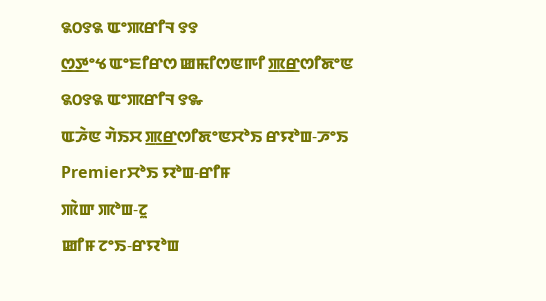꯲꯰꯱꯲ ꯑꯦꯄꯔꯤꯜ ꯱꯱
ꯁ꯭ꯇꯦꯠ ꯑꯦꯐꯤꯔꯁ ꯀꯃꯤꯁꯟꯒꯤ ꯄ꯭ꯔꯁꯤꯗꯦꯟ
꯲꯰꯱꯲ ꯑꯦꯄꯔꯤꯜ ꯱꯳
ꯑꯍꯥꯟ ꯚꯥꯏꯆ ꯄ꯭ꯔꯁꯤꯗꯦꯟꯆꯣꯏ ꯔꯌꯣꯡ-ꯍꯦꯏ
Premierꯆꯣꯏ ꯌꯣꯡ-ꯔꯤꯝ
ꯄꯥꯛ ꯄꯣꯡ-ꯖꯨ
ꯀꯤꯝ ꯖꯦꯏ-ꯔꯌꯣꯡ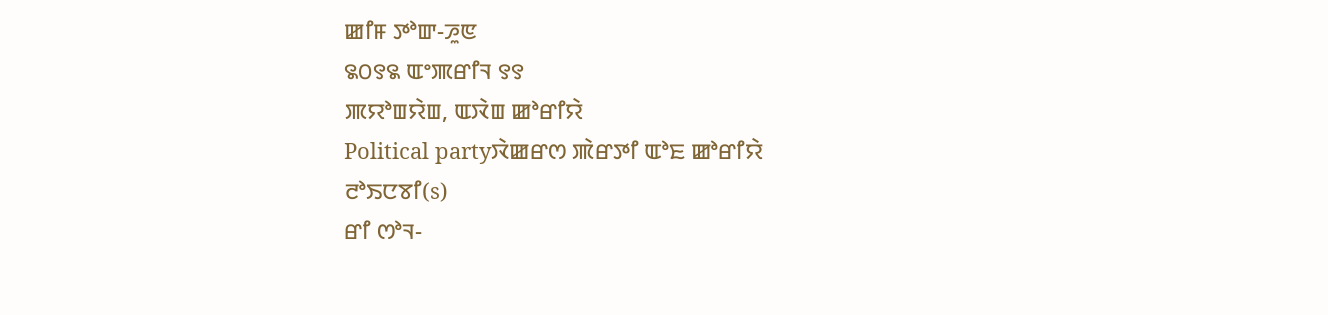ꯀꯤꯝ ꯇꯣꯛ-ꯍꯨꯟ
꯲꯰꯱꯲ ꯑꯦꯄꯔꯤꯜ ꯱꯱
ꯄꯌꯣꯡꯌꯥꯡ, ꯑꯋꯥꯡ ꯀꯣꯔꯤꯌꯥ
Political partyꯋꯥꯀꯔꯁ ꯄꯥꯔꯇꯤ ꯑꯣꯐ ꯀꯣꯔꯤꯌꯥ
ꯂꯣꯏꯅꯕꯤ(s)
ꯔꯤ ꯁꯣꯜ-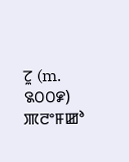ꯖꯨ (m. ꯲꯰꯰꯹)
ꯄꯂꯦꯝꯀꯣ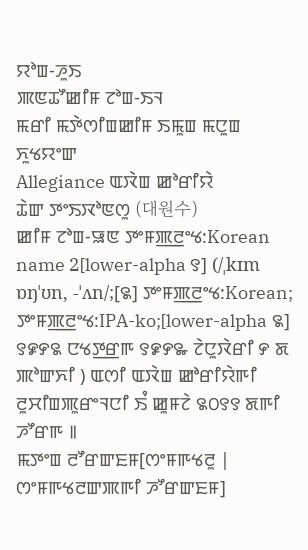ꯌꯣꯡ-ꯍꯨꯏ
ꯄꯟꯊꯧꯀꯤꯝ ꯖꯣꯡ-ꯏꯜ
ꯃꯔꯤ ꯃꯇꯥꯁꯤꯡꯀꯤꯝ ꯏꯃꯨꯡ ꯃꯅꯨꯡ
ꯈꯨꯠꯌꯦꯛ
Allegiance ꯑꯋꯥꯡ ꯀꯣꯔꯤꯌꯥ
ꯊꯥꯛ ꯇꯦꯏꯋꯣꯟꯁꯨ (대원수)
ꯀꯤꯝ ꯖꯣꯡ-ꯎꯟ ꯇꯦꯝꯄ꯭ꯂꯦꯠ:Korean name 2[lower-alpha ꯱] (/ˌkɪm ɒŋˈʊn, -ˈʌn/;[꯲] ꯇꯦꯝꯄ꯭ꯂꯦꯠ:Korean; ꯇꯦꯝꯄ꯭ꯂꯦꯠ:IPA-ko;[lower-alpha ꯲] ꯱꯹꯸꯲ ꯅꯠꯇ꯭ꯔꯒ ꯱꯹꯸꯳ ꯖꯥꯅꯨꯋꯥꯔꯤ ꯸ ꯗ ꯄꯣꯛꯈꯤ ) ꯑꯁꯤ ꯑꯋꯥꯡ ꯀꯣꯔꯤꯌꯥꯒꯤ ꯂꯨꯆꯤꯡꯄꯨꯔꯦꯜꯅꯤ ꯏꯪ ꯀꯨꯝꯖꯥ ꯲꯰꯱꯱ ꯗꯒꯤ ꯍꯧꯔꯒ ꯫
ꯃꯇꯦꯡ ꯂꯧꯔꯛꯐꯝ[ꯁꯦꯝꯒꯠꯂꯨ | ꯁꯦꯝꯒꯠꯂꯛꯄꯒꯤ ꯍꯧꯔꯛꯐꯝ]